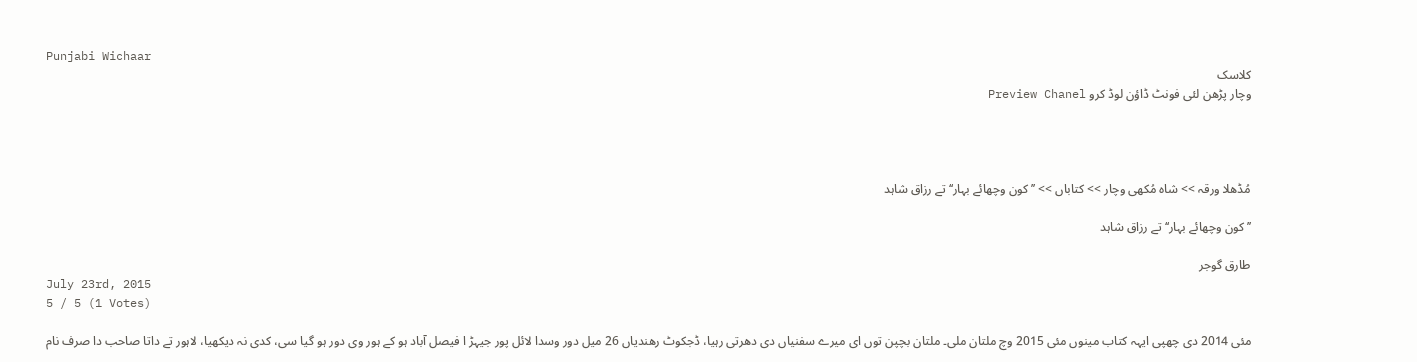Punjabi Wichaar
کلاسک
وچار پڑھن لئی فونٹ ڈاؤن لوڈ کرو Preview Chanel




مُڈھلا ورقہ >> شاہ مُکھی وچار >> کتاباں >> ’’کون وچھائے بہار‘‘ تے رزاق شاہد

’’کون وچھائے بہار‘‘ تے رزاق شاہد

طارق گوجر
July 23rd, 2015
5 / 5 (1 Votes)

مئی 2014 دی چھپی ایہہ کتاب مینوں مئی 2015 وچ ملتان ملی۔ ملتان بچپن توں ای میرے سفنیاں دی دھرتی رہیا، ڈجکوٹ رھندیاں 26 میل دور وسدا لائل پور جیہڑ ا فیصل آباد ہو کے ہور وی دور ہو گیا سی، کدی نہ دیکھیا، لاہور تے داتا صاحب دا صرف نام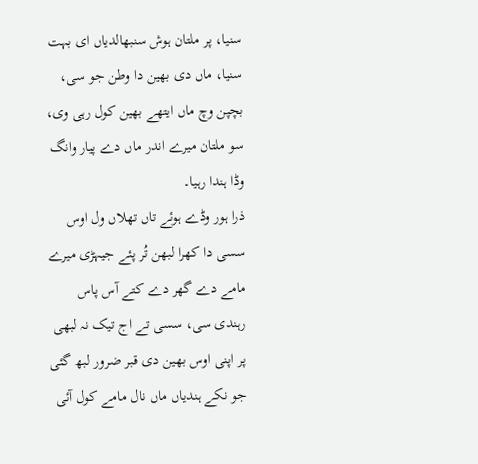سنیا، پر ملتان ہوش سنبھالدیاں ای بہت سنیا، ماں دی بھین دا وطن جو سی، بچپن وچ ماں ایتھے بھین کول رہی وی، سو ملتان میرے اندر ماں دے پیار وانگ وڈا ہندا رہیا۔
ذرا ہور وڈے ہوئے تاں تھلاں ول اوس سسی دا کھرا لبھن تُر پئے جیہڑی میرے مامے دے گھر دے کتے آس پاس رہندی سی، سسی تے اج تیک نہ لبھی پر اپنی اوس بھین دی قبر ضرور لبھ گئی جو نکے ہندیاں ماں نال مامے کول آئی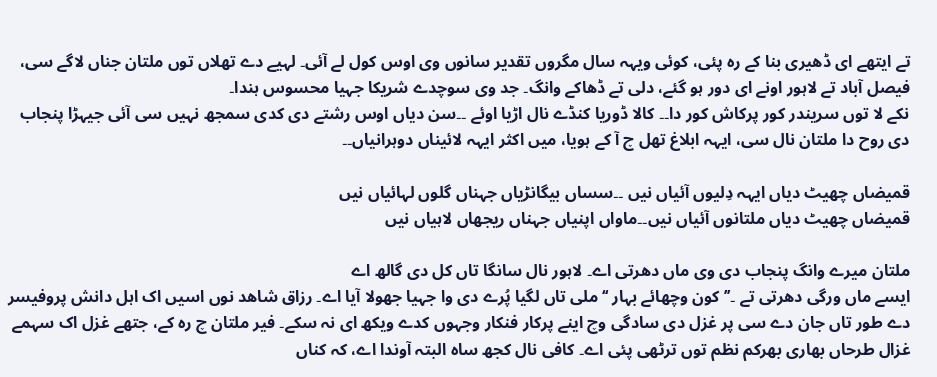تے ایتھے ای ڈھیری بنا کے رہ پئی، کوئی ویہہ سال مگروں تقدیر سانوں وی اوس کول لے آئی۔ لہیے دے تھلاں توں ملتان جناں لاگے سی، فیصل آباد تے لاہور اونے ای دور ہو گئے، دلی تے ڈھاکے وانگ۔ جد وی سوچدے شریکا جہیا محسوس ہندا۔
نکے لا توں سریندر کور پرکاش کور دا۔۔ کالا ڈوریا کنڈے نال اڑیا اوئے ۔۔سن دیاں اوس رشتے دی کدی سمجھ نہیں سی آئی جیہڑا پنجاب دی روح دا ملتان نال سی، ایہہ ابلاغ تھل چ آ کے ہویا، میں اکثر ایہہ لائیناں دوہرانیاں۔۔

قمیضاں چھیٹ دیاں ایہہ دِلیوں آئیاں نیں ۔۔سساں بیگانڑیاں جہناں گلوں لہائیاں نیں
قمیضاں چھیٹ دیاں ملتانوں آئیاں نیں۔۔ماواں اپنیاں جہناں ریجھاں لاہیاں نیں

ملتان میرے وانگ پنجاب دی وی ماں دھرتی اے۔ لاہور نال سانگا تاں کل دی گالھ اے
ایسے ماں ورگی دھرتی تے ۔’’کون وچھائے بہار ‘‘ ملی تاں لگیا پُرے دی وا جہیا جھولا آیا اے۔ رزاق شاھد نوں اسیں اک اہل دانش پروفیسر دے طور تاں جان دے سی پر غزل دی سادگی وچ اینے پرکار فنکار وجہوں کدے ویکھ ای نہ سکے۔ فیر ملتان چ رہ کے، جتھے غزل اک سہمے غزال طرحاں بھاری بھرکم نظم توں ترٹھی پئی اے۔ کافی نال کجھ ساہ البتہ آوندا اے، کہ کناں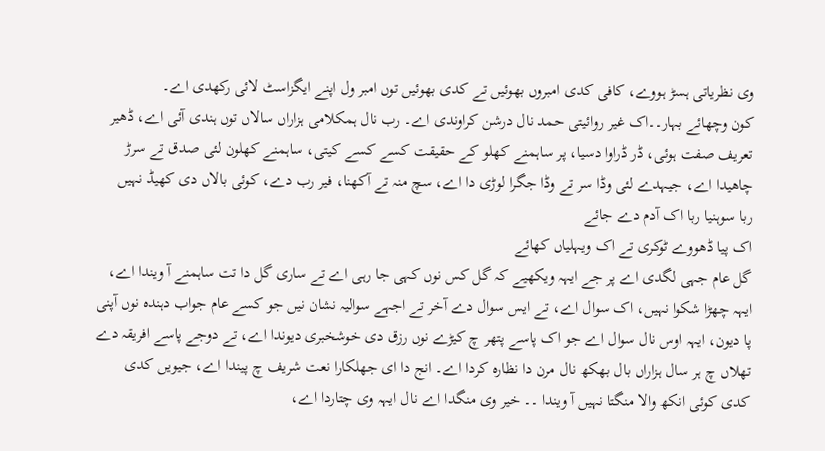وی نظریاتی ہسڑ ہووے، کافی کدی امبروں بھوئیں تے کدی بھوئیں توں امبر ول اپنے ایگزاسٹ لائی رکھدی اے۔
کون وچھائے بہار۔۔اک غیر روائیتی حمد نال درشن کراوندی اے۔ رب نال ہمکلامی ہزاراں سالاں توں ہندی آئی اے، ڈھیر تعریف صفت ہوئی، ڈر ڈراوا دسیا، پر ساہمنے کھلو کے حقیقت کسے کسے کیتی، ساہمنے کھلون لئی صدق تے سرڑ چاھیدا اے، جیہدے لئی وڈا سر تے وڈا جگرا لوڑی دا اے، سچ منہ تے آکھنا، فیر رب دے، کوئی بالاں دی کھیڈ نہیں
ربا سوہنیا ربا اک آدم دے جائے
اک پیا ڈھووے ٹوکری تے اک ویہلیاں کھائے
گل عام جہی لگدی اے پر جے ایہہ ویکھیے کہ گل کس نوں کہی جا رہی اے تے ساری گل دا تت ساہمنے آ ویندا اے، ایہہ چھڑا شکوا نہیں، اک سوال اے، تے ایس سوال دے آخر تے اجہے سوالیہ نشان نیں جو کسے عام جواب دہندہ نوں آپنی پا دیون، ایہہ اوس نال سوال اے جو اک پاسے پتھر چ کیڑے نوں رزق دی خوشخبری دیوندا اے، تے دوجے پاسے افریقہ دے تھلاں چ ہر سال ہزاراں بال بھکھ نال مرن دا نظارہ کردا اے۔ انج دا ای جھلکارا نعت شریف چ پیندا اے، جیویں کدی کدی کوئی انکھ والا منگتا نہیں آ ویندا ۔۔ خیر وی منگدا اے نال ایہہ وی چتاردا اے،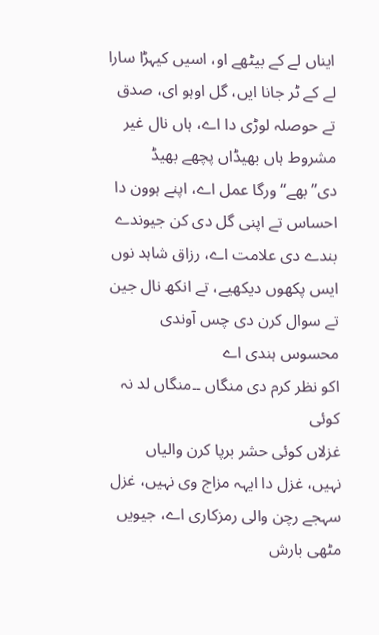ایناں لے کے بیٹھے او، اسیں کیہڑا سارا لے کے ٹر جانا ایں، گل اوہو ای، صدق تے حوصلہ لوڑی دا اے، ہاں نال غیر مشروط ہاں بھیڈاں پچھے بھیڈ دی’’بھے‘‘ ورگا عمل اے، اپنے ہوون دا احساس تے اپنی گل دی کن جیوندے بندے دی علامت اے، رزاق شاہد نوں ایس پکھوں دیکھیے، تے انکھ نال جین تے سوال کرن دی چس آوندی محسوس ہندی اے
اکو نظر کرم دی منگاں ۔۔منگاں لد نہ کوئی
غزلاں کوئی حشر برپا کرن والیاں نہیں، غزل دا ایہہ مزاج وی نہیں، غزل سہجے رچن والی رمزکاری اے، جیویں مٹھی بارش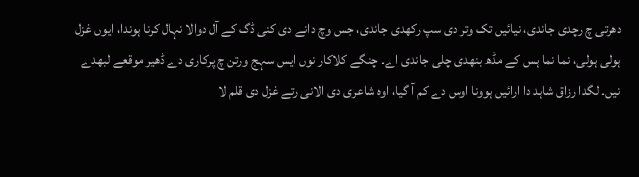دھرتی چ رچدی جاندی، نیائیں تک وتر دی سپ رکھدی جاندی، جس وچ دانے دی کنی ڈگ کے آل دوالا نہال کرنا ہوندا، ایوں غزل ہولی ہولی، نما نما ہس کے مڈھ بنھدی چلی جاندی اے۔ چنگے کلاکار نوں ایس سہج ورتن چ پرکاری دے ڈھیر موقعے لبھدے نیں۔ لگدا رزاق شاہد دا ارائیں ہوونا اوس دے کم آ گیا، اوہ شاعری دی الانی رتے غزل دی قلم لا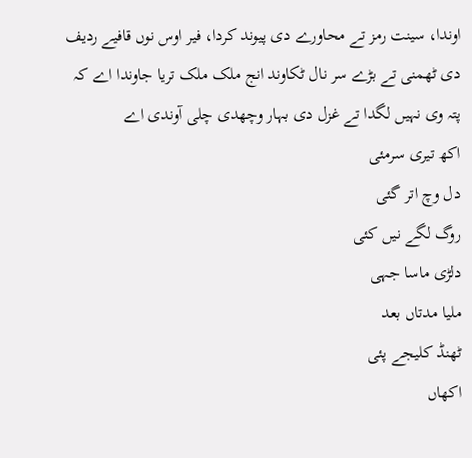اوندا، سینت رمز تے محاورے دی پیوند کردا، فیر اوس نوں قافیے ردیف دی ٹھمنی تے بڑے سر نال ٹکاوند انج ملک ملک تریا جاوندا اے کہ پتہ وی نہیں لگدا تے غزل دی بہار وچھدی چلی آوندی اے
اکھ تیری سرمئی
دل وچ اتر گئی
روگ لگے نیں کئی
دلڑی ماسا جہی
ملیا مدتاں بعد
ٹھنڈ کلیجے پئی
اکھاں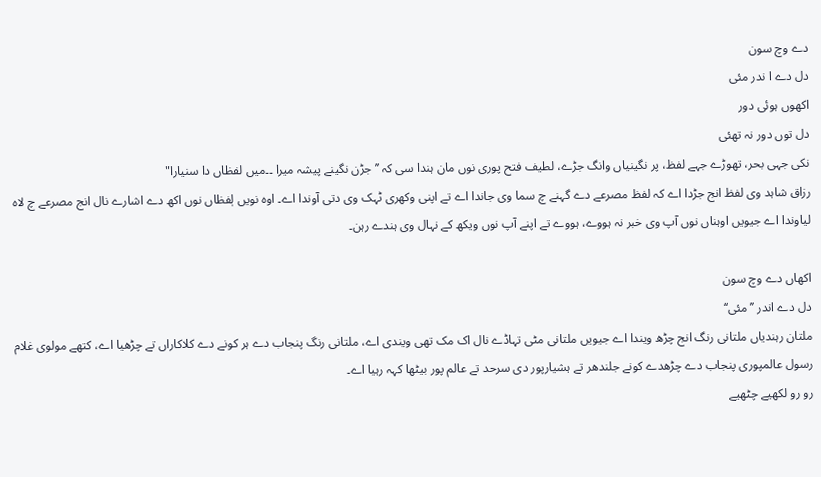دے وچ سون
دل دے ا ندر مئی
اکھوں ہوئی دور
دل توں دور نہ تھئی
نکی جہی بحر، تھوڑے جہے لفظ، پر نگینیاں وانگ جڑے، لطیف فتح پوری نوں مان ہندا سی کہ ’’جڑن نگینے پیشہ میرا ۔۔میں لفظاں دا سنیارا"
رزاق شاہد وی لفظ انج جڑدا اے کہ لفظ مصرعے دے گہنے چ سما وی جاندا اے تے اپنی وکھری ٹہک وی دتی آوندا اے۔ اوہ نویں لٖفظاں نوں اکھ دے اشارے نال انج مصرعے چ لاہ لیاوندا اے جیویں اوہناں نوں آپ وی خبر نہ ہووے، ہووے تے اپنے آپ نوں ویکھ کے نہال وی ہندے رہن۔

اکھاں دے وچ سون
دل دے اندر ’’مئی‘‘
ملتان رہندیاں ملتانی رنگ انج چڑھ ویندا اے جیویں ملتانی مٹی تہاڈے نال اک مک تھی ویندی اے، ملتانی رنگ پنجاب دے ہر کونے دے کلاکاراں تے چڑھیا اے، کتھے مولوی غلام رسول عالمپوری پنجاب دے چڑھدے کونے جلندھر تے ہشیارپور دی سرحد تے عالم پور بیٹھا کہہ رہیا اے۔
رو رو لکھیے چٹھیے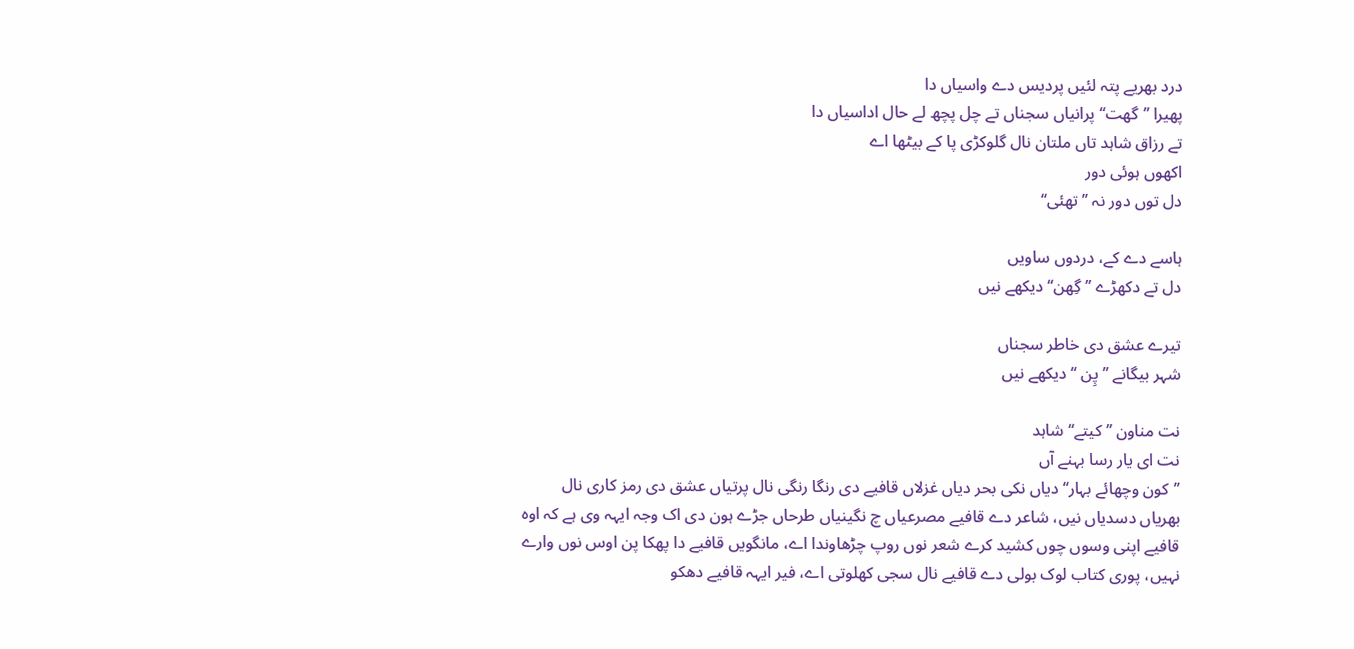درد بھریے پتہ لئیں پردیس دے واسیاں دا
پھیرا ’’گھت‘‘ پرانیاں سجناں تے چل پچھ لے حال اداسیاں دا
تے رزاق شاہد تاں ملتان نال گلوکڑی پا کے بیٹھا اے
اکھوں ہوئی دور
دل توں دور نہ ’’تھئی‘‘

ہاسے دے کے، دردوں ساویں
دل تے دکھڑے ’’ گِھن‘‘ دیکھے نیں

تیرے عشق دی خاطر سجناں
شہر بیگانے ’’پِن ‘‘ دیکھے نیں

نت مناون ’’ کیتے‘‘ شاہد
نت ای یار رسا بہنے آں
’’کون وچھائے بہار‘‘ دیاں نکی بحر دیاں غزلاں قافیے دی رنگا رنگی نال پرتیاں عشق دی رمز کاری نال بھریاں دسدیاں نیں، شاعر دے قافیے مصرعیاں چ نگینیاں طرحاں جڑے ہون دی اک وجہ ایہہ وی ہے کہ اوہ قافیے اپنی وسوں چوں کشید کرے شعر نوں روپ چڑھاوندا اے، مانگویں قافیے دا پھکا پن اوس نوں وارے نہیں، پوری کتاب لوک بولی دے قافیے نال سجی کھلوتی اے، فیر ایہہ قافیے دھکو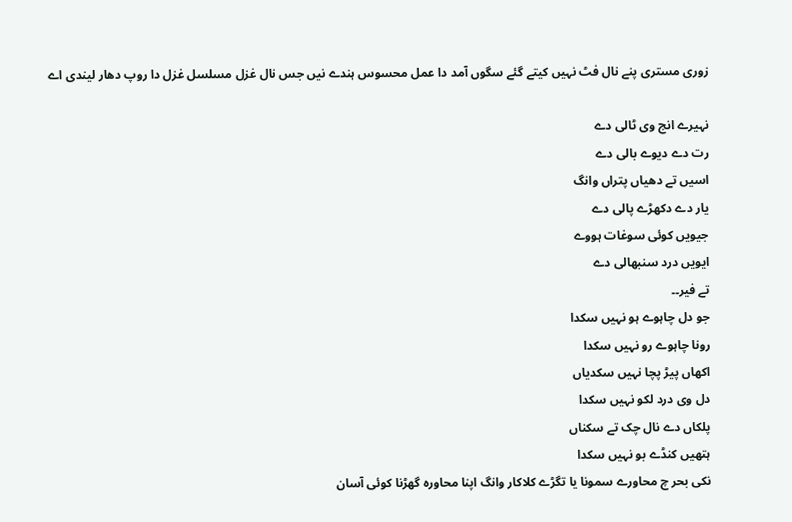زوری مستری پنے نال فٹ نہیں کیتے گئے سگوں آمد دا عمل محسوس ہندے نیں جس نال غزل مسلسل غزل دا روپ دھار لیندی اے

نہیرے انج وی ٹالی دے
رت دے دیوے بالی دے
اسیں تے دھیاں پتراں وانگ
یار دے دکھڑے پالی دے
جیویں کوئی سوغات ہووے
ایویں درد سنبھالی دے
تے فیر۔۔
جو دل چاہوے ہو نہیں سکدا
رونا چاہوے رو نہیں سکدا
اکھاں پیڑ پچا نہیں سکدیاں
دل وی درد لکو نہیں سکدا
پلکاں دے نال چک تے سکناں
ہتھیں کنڈے بو نہیں سکدا
نکی بحر چ محاورے سمونا یا تگڑے کلاکار وانگ اپنا محاورہ گھڑنا کوئی آسان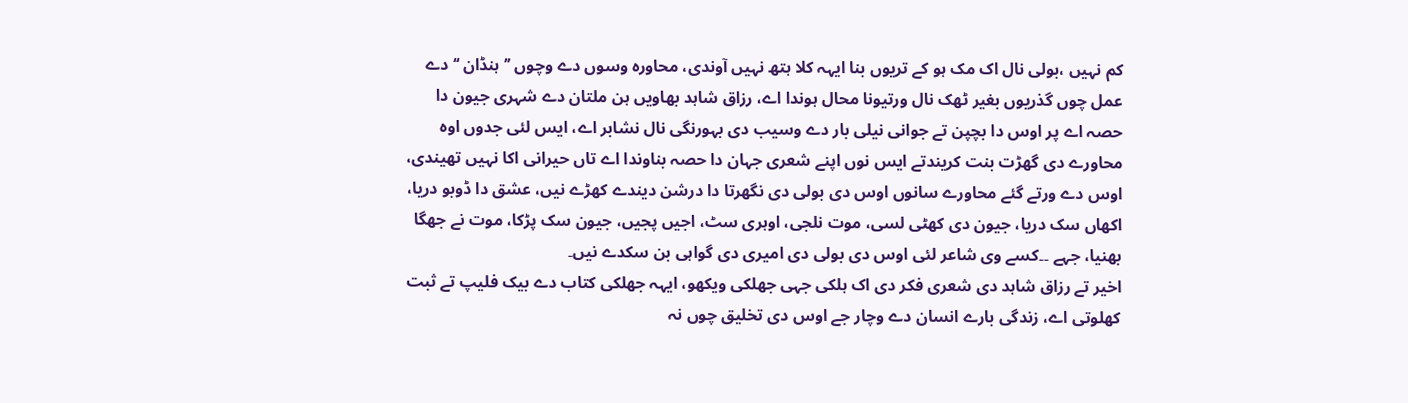کم نہیں ،بولی نال اک مک ہو کے تریوں بنا ایہہ کلا ہتھ نہیں آوندی، محاورہ وسوں دے وچوں ’’ہنڈان ‘‘ دے عمل چوں گذریوں بغیر ٹھک نال ورتیونا محال ہوندا اے، رزاق شاہد بھاویں ہن ملتان دے شہری جیون دا حصہ اے پر اوس دا بچپن تے جوانی نیلی بار دے وسیب دی بہورنگی نال نشابر اے، ایس لئی جدوں اوہ محاورے دی گھڑت بنت کریندتے ایس نوں اپنے شعری جہان دا حصہ بناوندا اے تاں حیرانی اکا نہیں تھیندی، اوس دے ورتے گئے محاورے سانوں اوس دی بولی دی نگھرتا دا درشن دیندے کھڑے نیں، عشق دا ڈوبو دریا، اکھاں سک دریا، جیون دی کھٹی لسی، موت نلجی، اوہری سٹ، اجیں پجیں، جیون سک پڑکا، موت نے جھگا بھنیا، جہے ۔۔کسے وی شاعر لئی اوس دی بولی دی امیری دی گواہی بن سکدے نیں۔
اخیر تے رزاق شاہد دی شعری فکر دی اک ہلکی جہی جھلکی ویکھو، ایہہ جھلکی کتاب دے بیک فلیپ تے ثبت کھلوتی اے، زندگی بارے انسان دے وچار جے اوس دی تخلیق چوں نہ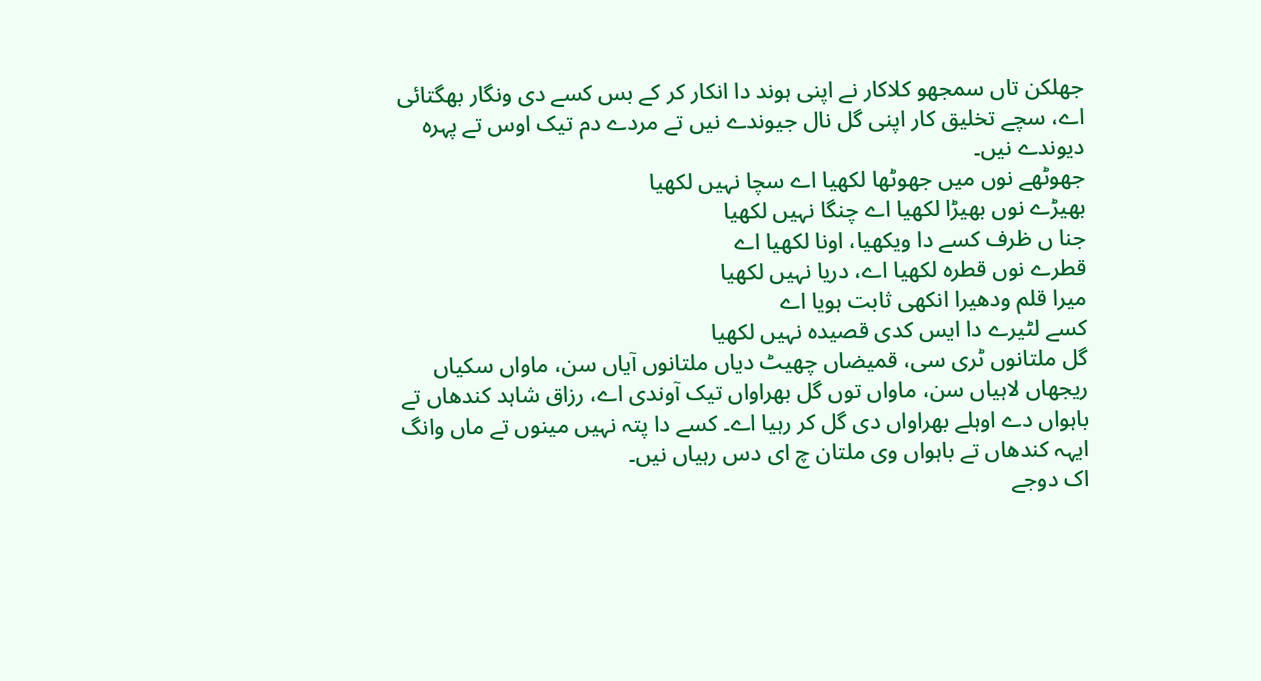جھلکن تاں سمجھو کلاکار نے اپنی ہوند دا انکار کر کے بس کسے دی ونگار بھگتائی اے، سچے تخلیق کار اپنی گل نال جیوندے نیں تے مردے دم تیک اوس تے پہرہ دیوندے نیں۔
جھوٹھے نوں میں جھوٹھا لکھیا اے سچا نہیں لکھیا
بھیڑے نوں بھیڑا لکھیا اے چنگا نہیں لکھیا
جنا ں ظرف کسے دا ویکھیا، اونا لکھیا اے
قطرے نوں قطرہ لکھیا اے، دریا نہیں لکھیا
میرا قلم ودھیرا انکھی ثابت ہویا اے
کسے لٹیرے دا ایس کدی قصیدہ نہیں لکھیا
گل ملتانوں ٹری سی، قمیضاں چھیٹ دیاں ملتانوں آیاں سن، ماواں سکیاں ریجھاں لاہیاں سن، ماواں توں گل بھراواں تیک آوندی اے، رزاق شاہد کندھاں تے باہواں دے اوہلے بھراواں دی گل کر رہیا اے۔ کسے دا پتہ نہیں مینوں تے ماں وانگ ایہہ کندھاں تے باہواں وی ملتان چ ای دس رہیاں نیں۔
اک دوجے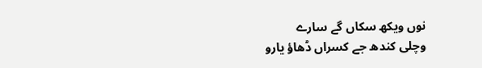نوں ویکھ سکاں گے سارے
وچلی کندھ جے کسراں ڈھاؤ یارو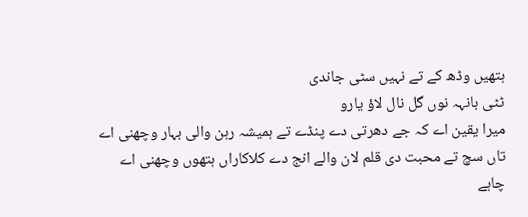ہتھیں وڈھ کے تے نہیں سٹی جاندی
ٹٹی بانہہ نوں گل نال لاؤ یارو
میرا یقین اے کہ جے دھرتی دے پنڈے تے ہمیشہ رہن والی بہار وچھنی اے تاں سچ تے محبت دی قلم لان والے انج دے کلاکاراں ہتھوں وچھنی اے چاہے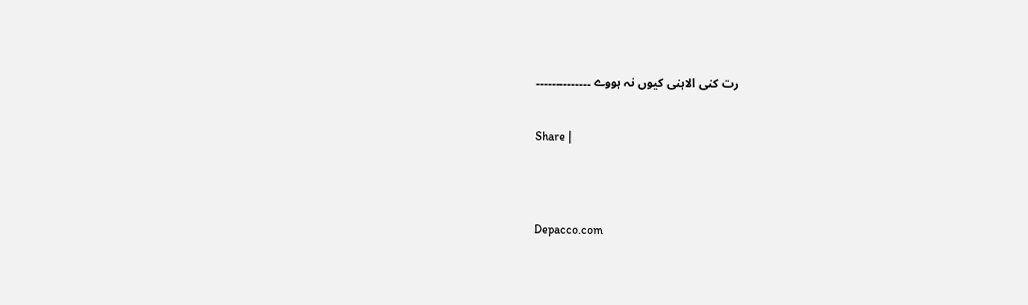رت کنی الاہنی کیوں نہ ہووے ۔۔۔۔۔۔۔۔۔۔۔۔۔۔


Share |




Depacco.com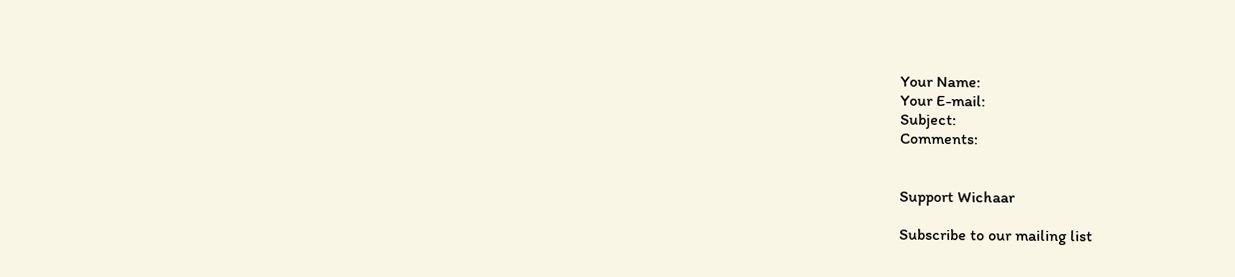Your Name:
Your E-mail:
Subject:
Comments:


Support Wichaar

Subscribe to our mailing list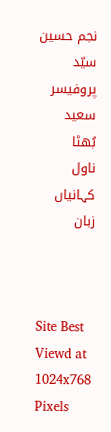نجم حسین سیّد
پروفیسر سعید بُھٹا
ناول
کہانیاں
زبان



Site Best Viewd at 1024x768 Pixels